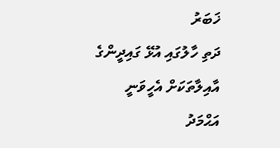ޚަބަރު
ދަތި ހާލުގައި އުޅޭ ގައިދީންގެ އާއިލާތަކަށް އެހީވަނީ
އަޙްމަދު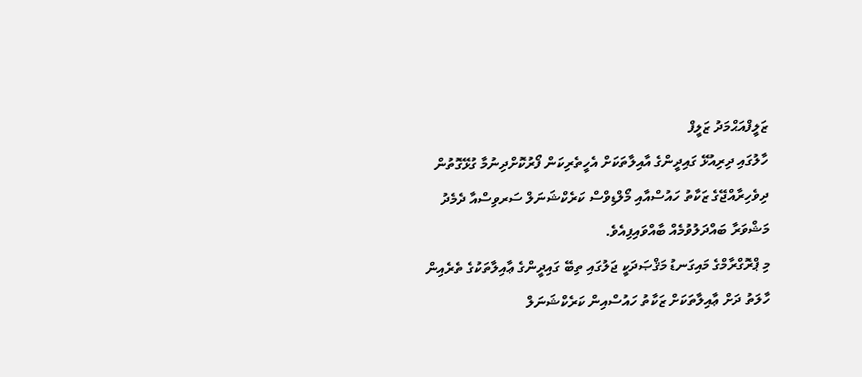ޒަލީފްއަޙްމަދު ޒަލީފް
ހާލުގައި ދިރިއުޅޭ ގައިދީންގެ އާއިލާތަކަށް އެހީތެރިކަން ފޯރުކޮށްދިނުމާ ގުޅޭގޮތުން ދިވެހިރާއްޖޭގެ ޒަކާތު ހައުސްއާއި މޯލްޑިވްސް ކަރެކްޝަނަލް ސަރވިސްއާ ދެމެދު މަޝްވަރާ ބައްދަލުވުމެއް ބާއްވައިފިއެވެ.
މި ޕްރޮގްރާމްގެ މައިގަނޑު މަޤްޞަދަކީ ޖަލުގައި ތިބޭ ގައިދީންގެ ޢާއިލާތަކުގެ ތެރެއިން ހާލަތު ދަށް ޢާއިލާތަކަށް ޒަކާތު ހައުސްއިން ކަރެކްޝަނަލް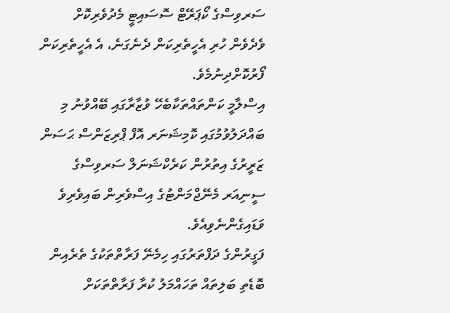ސަރވިސްގެ ކޯޕަރޭޓް ސޮސައިޓީ މެދުވެރިކޮށް ވެދެވެން ހުރި އެހީތެރިކަން ދެނެގަނެ، އެ އެހީތެރިކަން ފޯރުކޮށްދިނުމެވެ.
އިސްލާމީ ކަންތައްތަކާބެހޭ ވުޒާރާގައި ބޭއްވުނު މި ބައްދަލުވުމުގައި ކޮމިޝަނަރ އޮފް ޕްރިޒަންސް ޙަސަން ޒަރީރުގެ އިތުރުން ކަރެކްޝަނަލް ސަރވިސްގެ ސީނިއަރ މެނޭޖްމަންޓުގެ އިސްވެރިން ބައިވެރިވެ ވަޑައިގެންނެވިއެވެ.
ފަގީރުންގެ ދަފްތަރުގައި ހިމެނޭ ފަރާތްތަކުގެ ތެރެއިން ބޮޑެތި ބަލިތައް ތަހައްމަލު ކުރާ ފަރާތްތަކަށް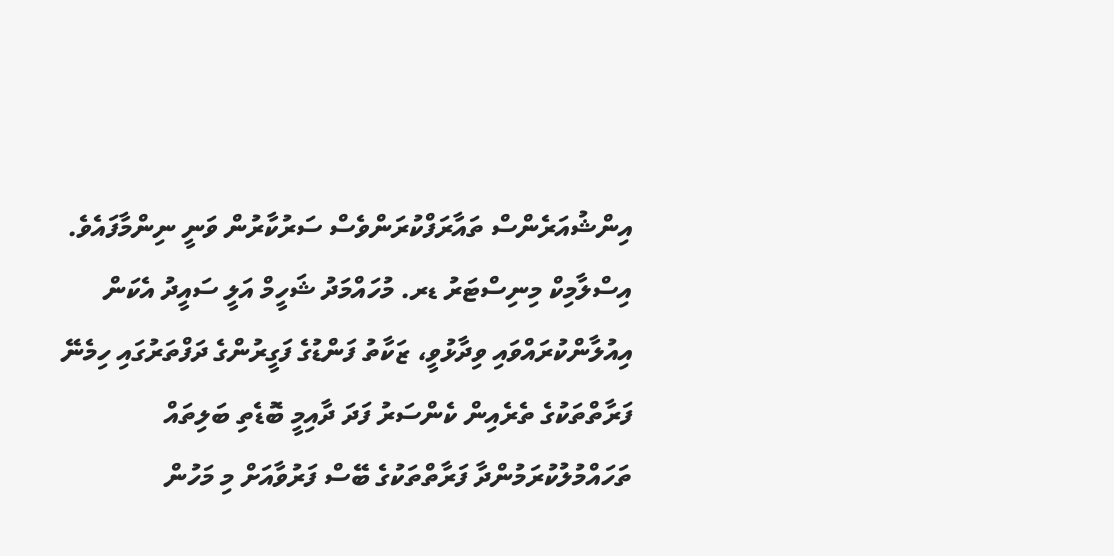އިންޝުއަރެންސް ތައާރަފްކުރަންވެސް ސަރުކާރުން ވަނީ ނިންމާފައެވެ.
އިސްލާމިކް މިނިސްޓަރު ޑރ. މުހައްމަދު ޝަހީމް އަލީ ސައީދު އެކަން އިއުލާންކުރައްވައި ވިދާޅުވީ، ޒަކާތު ފަންޑުގެ ފަގީރުންގެ ދަފްތަރުގައި ހިމެނޭ ފަރާތްތަކުގެ ތެރެއިން ކެންސަރު ފަދަ ދާއިމީ ބޮޑެތި ބަލިތައް ތަހައްމުލުކުރަމުންދާ ފަރާތްތަކުގެ ބޭސް ފަރުވާއަށް މި މަހުން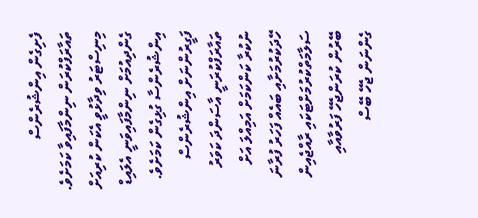ފެށިގެން އިންޝުރެންސް ތައާރަފްކުރަން ނިންމާފައިވާ ކަމަށެވެ.
މިނިސްޓަރު ވިދާޅުވީ އެކަން ކުރިއަށް ގެންދިއުމަށް ނިންމާފައިވަނީ އެލައިޑް އިންޝުރެންސާ ގުޅިގެން ކަމަށެވެ.
ފަގީރުންނަށް އިންޝުރެންސް ތައާރަފްކުރަނީ އާސަންދަ ކަވަރު ނުކުރާ ކަންކަމަށް އަމިއްލަ އަށް ހޭދަކުރުމަށާއި ބައެއް ފަހަރު ފުރާނަ ސަލާމަތްކުރުމަށްޓަކައި ރާއްޖެއިން ބޭރުން ކުރަންޖެހޭ ފަރުވާއާއި ގެންނަން ޖެހޭ ބޭސް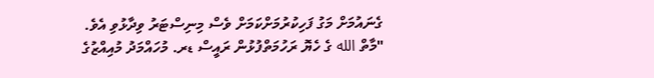ގެނައުމަށް މަގު ފަހިކުރުމަށްކަމަށް ވެސް މިނިސްޓަރު ވިދާޅުވި އެވެ.
"މާތް الله ގެ ހެޔޮ ރަހުމަތްފުޅުން ރައީސް ޑރ. މުހައްމަދު މުއިއްޒުގެ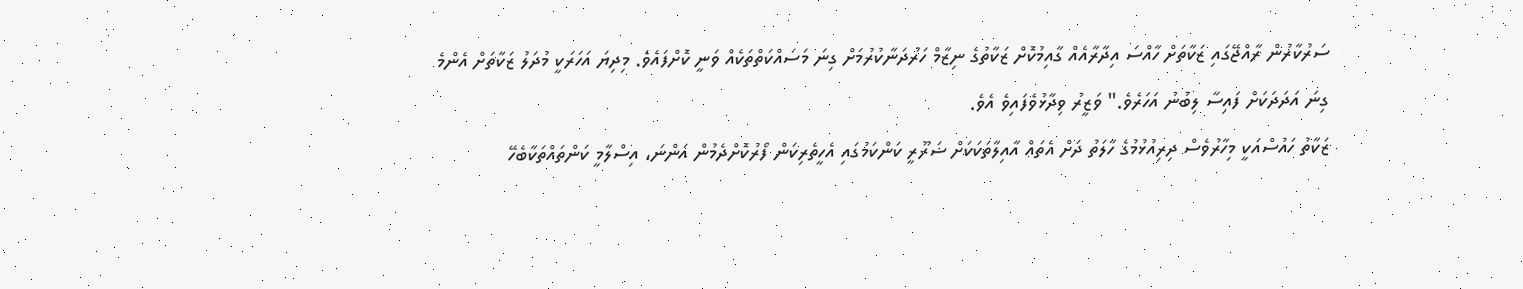ސަރުކާރުން ރާއްޖޭގައި ޒަކާތަށް ހާއްސަ އިދާރާއެއް ގާއިމުކޮށް ޒަކާތުގެ ނިޒާމް ހަރުދަނާކުރުމަށް ގިނަ މަސައްކަތްތަކެއް ވަނީ ކޮށްފައެވެ. މިދިޔަ އަހަރަކީ މުދަލު ޒަކާތަށް އެންމެ ގިނަ އަދަދަކަށް ފައިސާ ލިބުނު އަހަރެވެ." ވަޒީރު ވިދާޅުވެފައިވެ އެވެ.
ޒަކާތު ހައުސްއަކީ މިހާރުވެސް ދިރިއުޅުމުގެ ހާލަތު ދަށް އެތައް އާއިލާތަކަކަށް ޟަރޫރީ ކަންކަމުގައި އެހީތެރިކަން ފޯރުކޮށްދެމުން އަންނަ، އިސްލާމީ ކަންތައްތަކާބެހޭ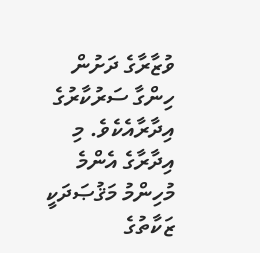ވުޒާރާގެ ދަށުން ހިންގާ ސަރުކާރުގެ އިދާރާއެކެވެ. މި އިދާރާގެ އެންމެ މުހިންމު މަޤުޞަދަކީ ޒަކާތުގެ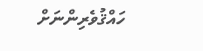ހައްޤުވެރިންނަށް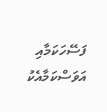ފަސޭހަކަމާއި އަވަސްކަމާއެކު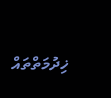ޚިދުމަތްތައް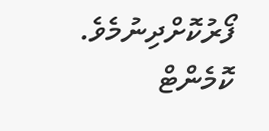ފޯރުކޮށްދިނުމެވެ.
ކޮމެންޓް